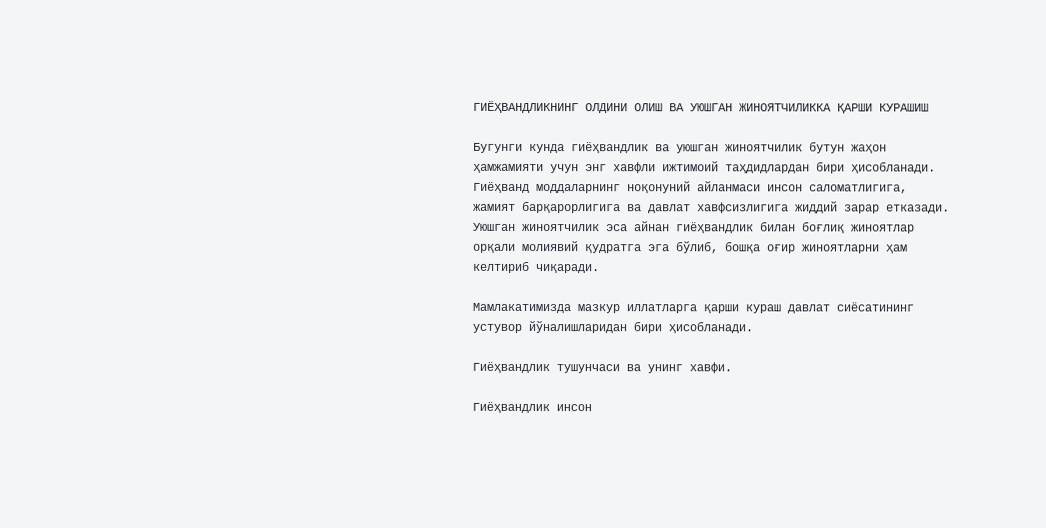ГИЁҲВАНДЛИКНИНГ ОЛДИНИ ОЛИШ ВА УЮШГАН ЖИНОЯТЧИЛИККА ҚАРШИ КУРАШИШ

Бугунги кунда гиёҳвандлик ва уюшган жиноятчилик бутун жаҳон ҳамжамияти учун энг хавфли ижтимоий таҳдидлардан бири ҳисобланади. Гиёҳванд моддаларнинг ноқонуний айланмаси инсон саломатлигига, жамият барқарорлигига ва давлат хавфсизлигига жиддий зарар етказади. Уюшган жиноятчилик эса айнан гиёҳвандлик билан боғлиқ жиноятлар орқали молиявий қудратга эга бўлиб, бошқа оғир жиноятларни ҳам келтириб чиқаради.

Мамлакатимизда мазкур иллатларга қарши кураш давлат сиёсатининг устувор йўналишларидан бири ҳисобланади.

Гиёҳвандлик тушунчаси ва унинг хавфи.

Гиёҳвандлик инсон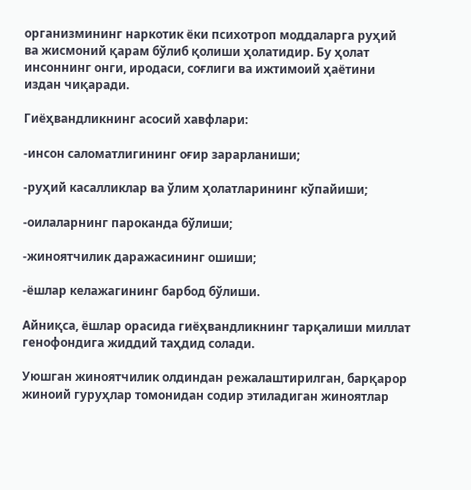организмининг наркотик ёки психотроп моддаларга руҳий ва жисмоний қарам бўлиб қолиши ҳолатидир. Бу ҳолат инсоннинг онги, иродаси, соғлиги ва ижтимоий ҳаётини издан чиқаради.

Гиёҳвандликнинг асосий хавфлари:

-инсон саломатлигининг оғир зарарланиши;

-руҳий касалликлар ва ўлим ҳолатларининг кўпайиши;

-оилаларнинг пароканда бўлиши;

-жиноятчилик даражасининг ошиши;

-ёшлар келажагининг барбод бўлиши.

Айниқса, ёшлар орасида гиёҳвандликнинг тарқалиши миллат генофондига жиддий таҳдид солади.

Уюшган жиноятчилик олдиндан режалаштирилган, барқарор жиноий гуруҳлар томонидан содир этиладиган жиноятлар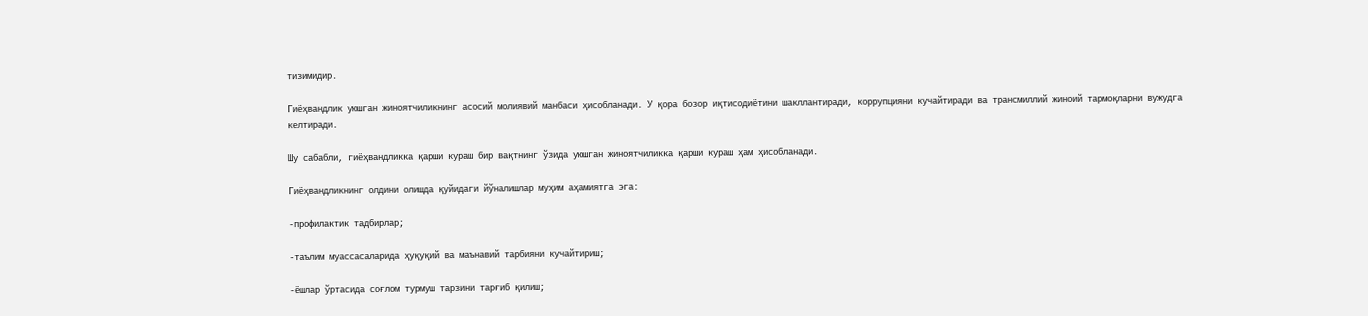тизимидир.

Гиёҳвандлик уюшган жиноятчиликнинг асосий молиявий манбаси ҳисобланади. У қора бозор иқтисодиётини шакллантиради, коррупцияни кучайтиради ва трансмиллий жиноий тармоқларни вужудга келтиради.

Шу сабабли, гиёҳвандликка қарши кураш бир вақтнинг ўзида уюшган жиноятчиликка қарши кураш ҳам ҳисобланади.

Гиёҳвандликнинг олдини олишда қуйидаги йўналишлар муҳим аҳамиятга эга:

-профилактик тадбирлар;

-таълим муассасаларида ҳуқуқий ва маънавий тарбияни кучайтириш;

-ёшлар ўртасида соғлом турмуш тарзини тарғиб қилиш;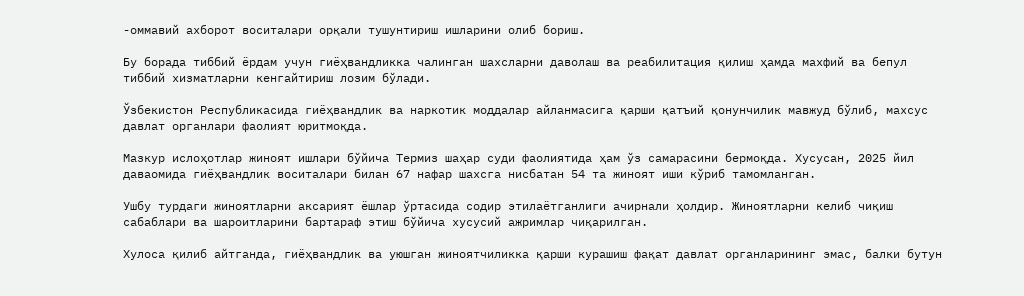-оммавий ахборот воситалари орқали тушунтириш ишларини олиб бориш.

Бу борада тиббий ёрдам учун гиёҳвандликка чалинган шахсларни даволаш ва реабилитация қилиш ҳамда махфий ва бепул тиббий хизматларни кенгайтириш лозим бўлади.

Ўзбекистон Республикасида гиёҳвандлик ва наркотик моддалар айланмасига қарши қатъий қонунчилик мавжуд бўлиб, махсус давлат органлари фаолият юритмоқда.

Мазкур ислоҳотлар жиноят ишлари бўйича Термиз шаҳар суди фаолиятида ҳам ўз самарасини бермоқда. Хусусан, 2025 йил даваомида гиёҳвандлик воситалари билан 67 нафар шахсга нисбатан 54 та жиноят иши кўриб тамомланган.

Ушбу турдаги жиноятларни аксарият ёшлар ўртасида содир этилаётганлиги ачирнали ҳолдир. Жиноятларни келиб чиқиш сабаблари ва шароитларини бартараф этиш бўйича хусусий ажримлар чиқарилган.

Хулоса қилиб айтганда, гиёҳвандлик ва уюшган жиноятчиликка қарши курашиш фақат давлат органларининг эмас, балки бутун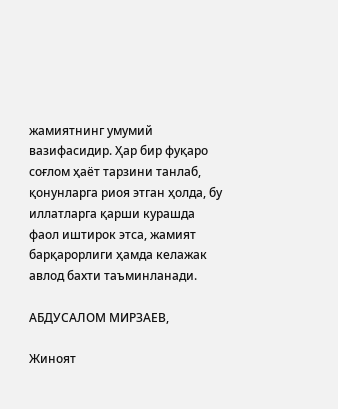жамиятнинг умумий вазифасидир. Ҳар бир фуқаро соғлом ҳаёт тарзини танлаб, қонунларга риоя этган ҳолда, бу иллатларга қарши курашда фаол иштирок этса, жамият барқарорлиги ҳамда келажак авлод бахти таъминланади.

АБДУСАЛОМ МИРЗАЕВ,

Жиноят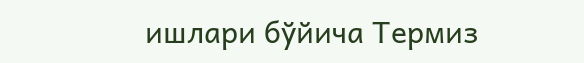ишлари бўйича Термиз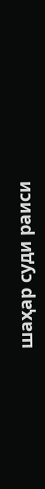шаҳар суди раиси